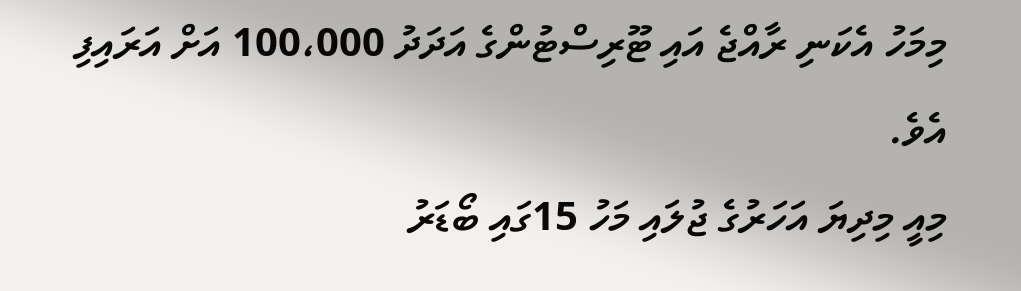މިމަހު އެކަނި ރާއްޖެ އައި ޓޫރިސްޓުންގެ އަދަދު 100،000 އަށް އަރައިފި އެވެ.
މިއީ މިދިޔަ އަހަރުގެ ޖުލައި މަހު 15ގައި ބޯޑަރު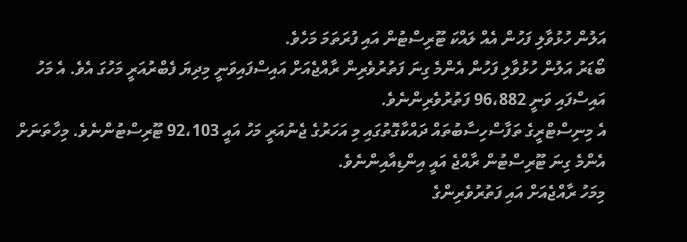އަލުން ހުޅުވާލި ފަހުން އެއް ލައްކަ ޓޫރިސްޓުން އައި ފުރަތަމަ މަހެވެ.
ބޯޑަރު އަލުން ހުޅުވާލި ފަހުން އެންމެ ގިނަ ފަތުރުވެރިން ރާއްޖެއަށް އައިސްފައިވަނީ މިދިޔަ ފެބްރުއަރީ މަހުގަ އެވެ. އެ މަހު އައިސްފައި ވަނީ 96،882 ފަތުރުވެރިންނެވެ.
އެ މިނިސްޓްރީގެ ތަފާސްހިސާބުތައް ދައްކާގޮތުގައި މި އަހަރުގެ ޖެނުއަރީ މަހު އައީ 92،103 ޓޫރިސްޓުންނެވެ. މިހާތަނަށް އެންމެ ގިނަ ޓޫރިސްޓުން ރާއްޖެ އައީ އިންޑިއާއިންނެވެ.
މިމަހު ރާއްޖެއަށް އައި ފަތުރުވެރިންގެ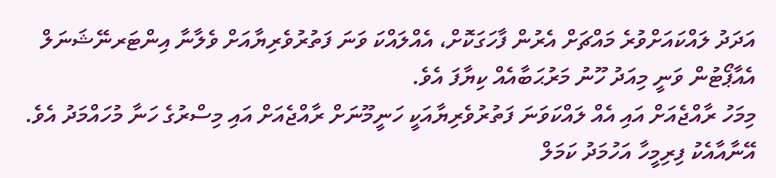އަދަދު ލައްކައަށްވުރެ މައްޗަށް އެރުން ފާހަގަކޮށް، އެއްލައްކަ ވަނަ ފަތުރުވެރިޔާއަށް ވެލާނާ އިންޓަރނޭޝަނަލް އެއާޕޯޓުން ވަނީ މިއަދު ހޫނު މަރުޙަބާއެއް ކިޔާފަ އެވެ.
މިމަހު ރާއްޖެއަށް އައި އެއް ލައްކަވަނަ ފަތުރުވެރިޔާއަކީ ހަނީމޫނަށް ރާއްޖެއަށް އައި މިސްރުގެ ހަނާ މުހައްމަދު އެވެ. އޭނާއާއެކު ފިރިމީހާ އަހުމަދު ކަމަލް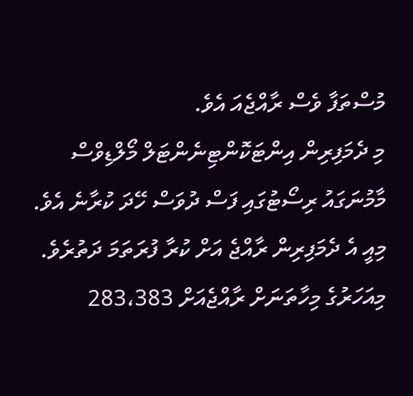މުސްތަފާ ވެސް ރާއްޖެއަ އެވެ.
މި ދެމަފިރިން އިންޓަކޮންޓިނެންޓަލް މޯލްޑިވްސް މާމުނަގައު ރިސޯޓުގައި ފަސް ދުވަސް ހޭދަ ކުރާނެ އެވެ. މިއީ އެ ދެމަފިރިން ރާއްޖެ އަށް ކުރާ ފުރަތަމަ ދަތުރެވެ.
މިއަހަރުގެ މިހާތަނަށް ރާއްޖެއަށް 283،383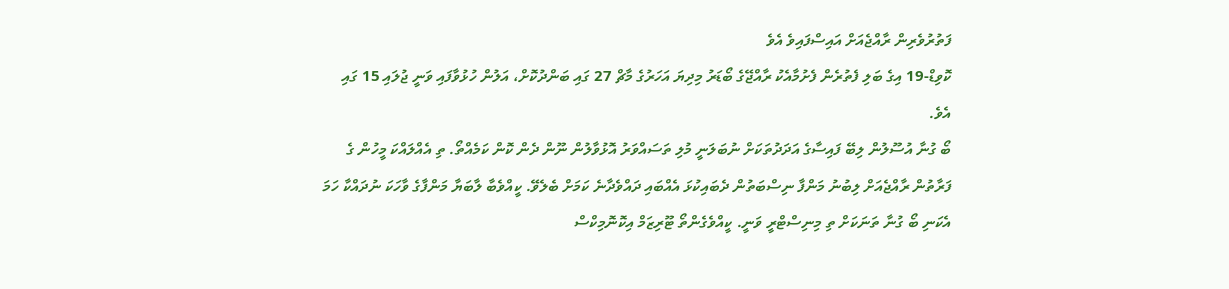ފަތުރުވެރިން ރާއްޖެއަށް އައިސްފައިވެ އެވެ
ކޮވިޑް-19 އިގެ ބަލި ފެތުރެން ފެށުމާއެކު ރާއްޖޭގެ ބޯޑަރު މިދިޔަ އަހަރުގެ މާޗް 27 ގައި ބަންދުކޮށް، އަލުން ހުޅުވާފައި ވަނީ ޖުލައި 15 ގައި އެވެ.
ބޯ ގުނާ އުސޫލުން ލިބޭ ފައިސާގެ އަދަދުތަކަށް ނުބަލަނީ މުލި ތަސައްވަރު އޮޅުވާލުން ނޫން ދެން ކޮން ކަމެއްތޯ. ތި އެއްލައްކަ މީހުން ގެ ފަރާތުން ރާއްޖެއަށް ލިބުނު މަންފާ ނިސްބަތުން ދެބައިކުޅަ އެއްބައި ދައްވެދާނެ ކަމަށް ބެލެވޭ. ކީއްވެބާ ލާބަޔާ މަންފާގެ ވާހަކަ ނުދައްކާ ހަމަ އެކަނި ބޯ ގުނާ ތަނަކަށް ތި މިނިސްޓްރީ ވަނީ. ކީއްވެގެންތޯ ޓޫރިޒަމް އިކޮނޮމިކްސް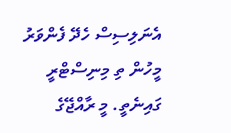އެނަލިސިސް ހެދޭ ފެންވަރު މީހުން ތި މިނިސްޓްރީ ގައިނެތީ. މީ ރާއްޖޭގެ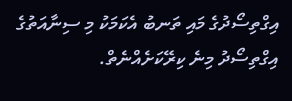އިގްތިސޯދުގެ މައި ތަނބު އެކަމަކު މި ސިނާއަތުގެ އިގްތިސޯދު މިނެ ކިރޭކަށެއްނެތް.